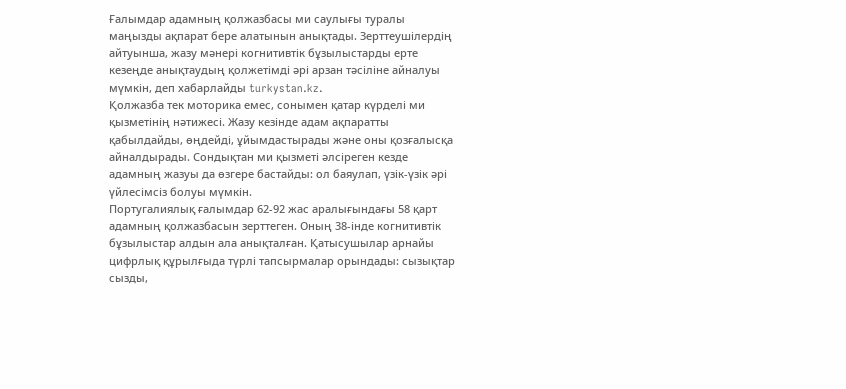Ғалымдар адамның қолжазбасы ми саулығы туралы маңызды ақпарат бере алатынын анықтады. Зерттеушілердің айтуынша, жазу мәнері когнитивтік бұзылыстарды ерте кезеңде анықтаудың қолжетімді әрі арзан тәсіліне айналуы мүмкін, деп хабарлайды turkystan.kz.
Қолжазба тек моторика емес, сонымен қатар күрделі ми қызметінің нәтижесі. Жазу кезінде адам ақпаратты қабылдайды, өңдейді, ұйымдастырады және оны қозғалысқа айналдырады. Сондықтан ми қызметі әлсіреген кезде адамның жазуы да өзгере бастайды: ол баяулап, үзік-үзік әрі үйлесімсіз болуы мүмкін.
Португалиялық ғалымдар 62-92 жас аралығындағы 58 қарт адамның қолжазбасын зерттеген. Оның 38-інде когнитивтік бұзылыстар алдын ала анықталған. Қатысушылар арнайы цифрлық құрылғыда түрлі тапсырмалар орындады: сызықтар сызды,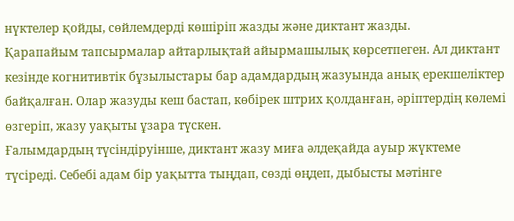нүктелер қойды, сөйлемдерді көшіріп жазды және диктант жазды.
Қарапайым тапсырмалар айтарлықтай айырмашылық көрсетпеген. Ал диктант кезінде когнитивтік бұзылыстары бар адамдардың жазуында анық ерекшеліктер байқалған. Олар жазуды кеш бастап, көбірек штрих қолданған, әріптердің көлемі өзгеріп, жазу уақыты ұзара түскен.
Ғалымдардың түсіндіруінше, диктант жазу миға әлдеқайда ауыр жүктеме түсіреді. Себебі адам бір уақытта тыңдап, сөзді өңдеп, дыбысты мәтінге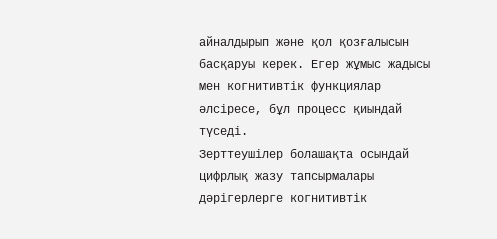айналдырып және қол қозғалысын басқаруы керек. Егер жұмыс жадысы мен когнитивтік функциялар әлсіресе, бұл процесс қиындай түседі.
Зерттеушілер болашақта осындай цифрлық жазу тапсырмалары дәрігерлерге когнитивтік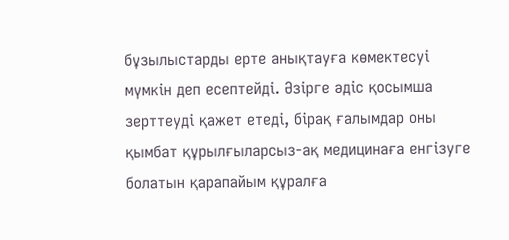бұзылыстарды ерте анықтауға көмектесуі мүмкін деп есептейді. Әзірге әдіс қосымша зерттеуді қажет етеді, бірақ ғалымдар оны қымбат құрылғыларсыз-ақ медицинаға енгізуге болатын қарапайым құралға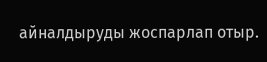айналдыруды жоспарлап отыр.